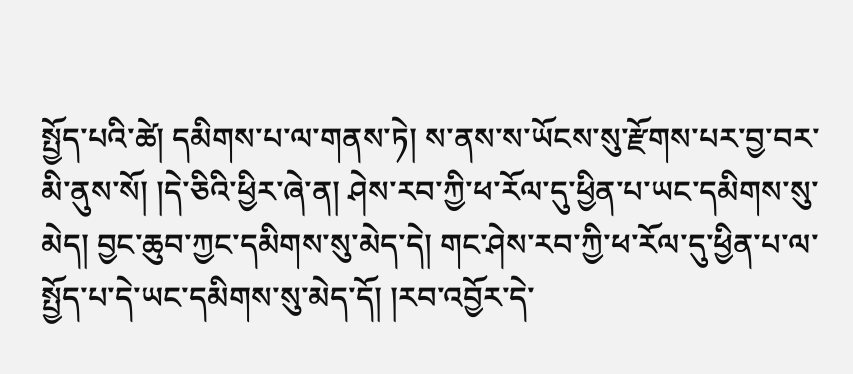སྤྱོད་པའི་ཚེ། དམིགས་པ་ལ་གནས་ཏེ། ས་ནས་ས་ཡོངས་སུ་རྫོགས་པར་བྱ་བར་མི་ནུས་སོ། །དེ་ཅིའི་ཕྱིར་ཞེ་ན། ཤེས་རབ་ཀྱི་ཕ་རོལ་དུ་ཕྱིན་པ་ཡང་དམིགས་སུ་མེད། བྱང་ཆུབ་ཀྱང་དམིགས་སུ་མེད་དེ། གང་ཤེས་རབ་ཀྱི་ཕ་རོལ་དུ་ཕྱིན་པ་ལ་སྤྱོད་པ་དེ་ཡང་དམིགས་སུ་མེད་དོ། །རབ་འབྱོར་དེ་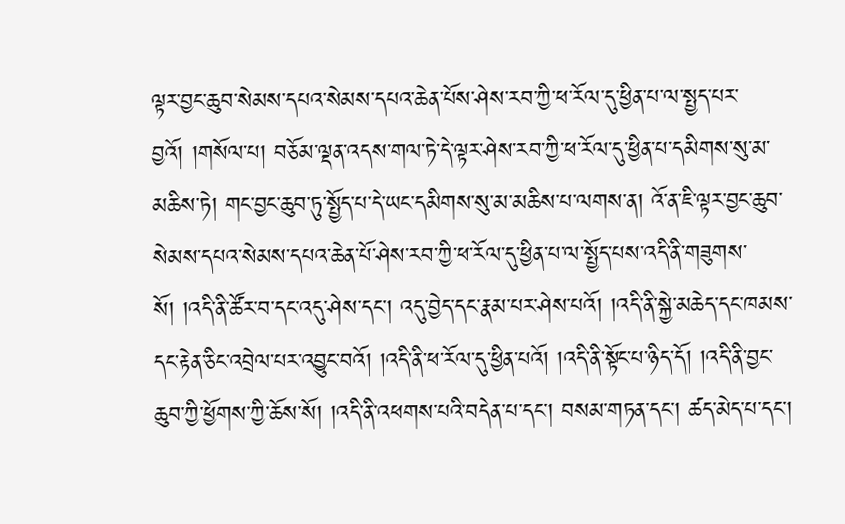ལྟར་བྱང་ཆུབ་སེམས་དཔའ་སེམས་དཔའ་ཆེན་པོས་ཤེས་རབ་ཀྱི་ཕ་རོལ་དུ་ཕྱིན་པ་ལ་སྤྱད་པར་བྱའོ། །གསོལ་པ། བཅོམ་ལྡན་འདས་གལ་ཏེ་དེ་ལྟར་ཤེས་རབ་ཀྱི་ཕ་རོལ་དུ་ཕྱིན་པ་དམིགས་སུ་མ་མཆིས་ཏེ། གང་བྱང་ཆུབ་ཏུ་སྤྱོད་པ་དེ་ཡང་དམིགས་སུ་མ་མཆིས་པ་ལགས་ན། འོ་ན་ཇི་ལྟར་བྱང་ཆུབ་སེམས་དཔའ་སེམས་དཔའ་ཆེན་པོ་ཤེས་རབ་ཀྱི་ཕ་རོལ་དུ་ཕྱིན་པ་ལ་སྤྱོད་པས་འདི་ནི་གཟུགས་སོ། །འདི་ནི་ཚོར་བ་དང་འདུ་ཤེས་དང་། འདུ་བྱེད་དང་རྣམ་པར་ཤེས་པའོ། །འདི་ནི་སྐྱེ་མཆེད་དང་ཁམས་དང་རྟེན་ཅིང་འབྲེལ་པར་འབྱུང་བའོ། །འདི་ནི་ཕ་རོལ་དུ་ཕྱིན་པའོ། །འདི་ནི་སྟོང་པ་ཉིད་དོ། །འདི་ནི་བྱང་ཆུབ་ཀྱི་ཕྱོགས་ཀྱི་ཆོས་སོ། །འདི་ནི་འཕགས་པའི་བདེན་པ་དང་། བསམ་གཏན་དང་། ཚད་མེད་པ་དང་།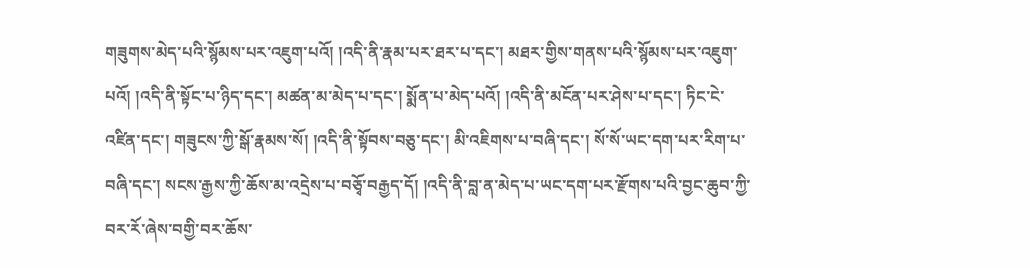གཟུགས་མེད་པའི་སྙོམས་པར་འཇུག་པའོ། །འདི་ནི་རྣམ་པར་ཐར་པ་དང་། མཐར་གྱིས་གནས་པའི་སྙོམས་པར་འཇུག་པའོ། །འདི་ནི་སྟོང་པ་ཉིད་དང་། མཚན་མ་མེད་པ་དང་། སྨོན་པ་མེད་པའོ། །འདི་ནི་མངོན་པར་ཤེས་པ་དང་། ཏིང་ངེ་འཛིན་དང་། གཟུངས་ཀྱི་སྒོ་རྣམས་སོ། །འདི་ནི་སྟོབས་བཅུ་དང་། མི་འཇིགས་པ་བཞི་དང་། སོ་སོ་ཡང་དག་པར་རིག་པ་བཞི་དང་། སངས་རྒྱས་ཀྱི་ཆོས་མ་འདྲེས་པ་བཅྭོ་བརྒྱད་དོ། །འདི་ནི་བླ་ན་མེད་པ་ཡང་དག་པར་རྫོགས་པའི་བྱང་ཆུབ་ཀྱི་བར་རོ་ཞེས་བགྱི་བར་ཆོས་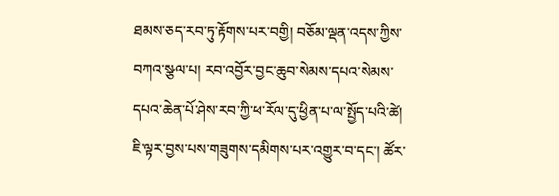ཐམས་ཅད་རབ་ཏུ་རྟོགས་པར་བགྱི། བཅོམ་ལྡན་འདས་ཀྱིས་བཀའ་སྩལ་པ། རབ་འབྱོར་བྱང་ཆུབ་སེམས་དཔའ་སེམས་དཔའ་ཆེན་པོ་ཤེས་རབ་ཀྱི་ཕ་རོལ་དུ་ཕྱིན་པ་ལ་སྤྱོད་པའི་ཚེ། ཇི་ལྟར་བྱས་པས་གཟུགས་དམིགས་པར་འགྱུར་བ་དང་། ཚོར་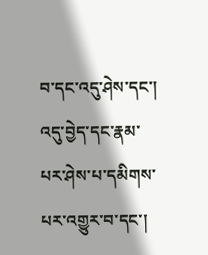བ་དང་འདུ་ཤེས་དང་། འདུ་བྱེད་དང་རྣམ་པར་ཤེས་པ་དམིགས་པར་འགྱུར་བ་དང་།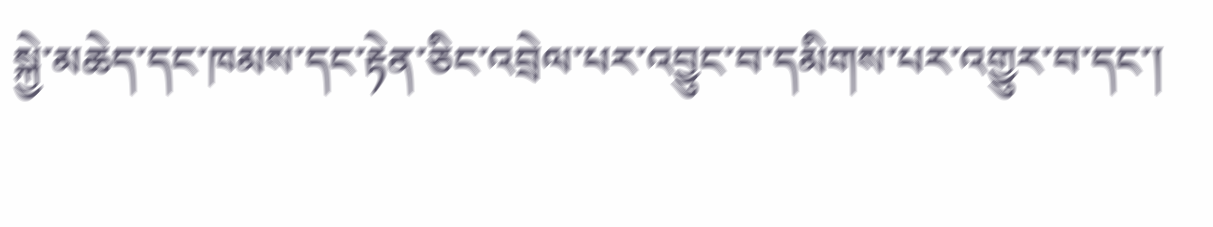སྐྱེ་མཆེད་དང་ཁམས་དང་རྟེན་ཅིང་འབྲེལ་པར་འབྱུང་བ་དམིགས་པར་འགྱུར་བ་དང་།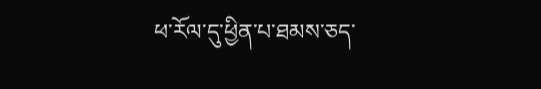ཕ་རོལ་དུ་ཕྱིན་པ་ཐམས་ཅད་